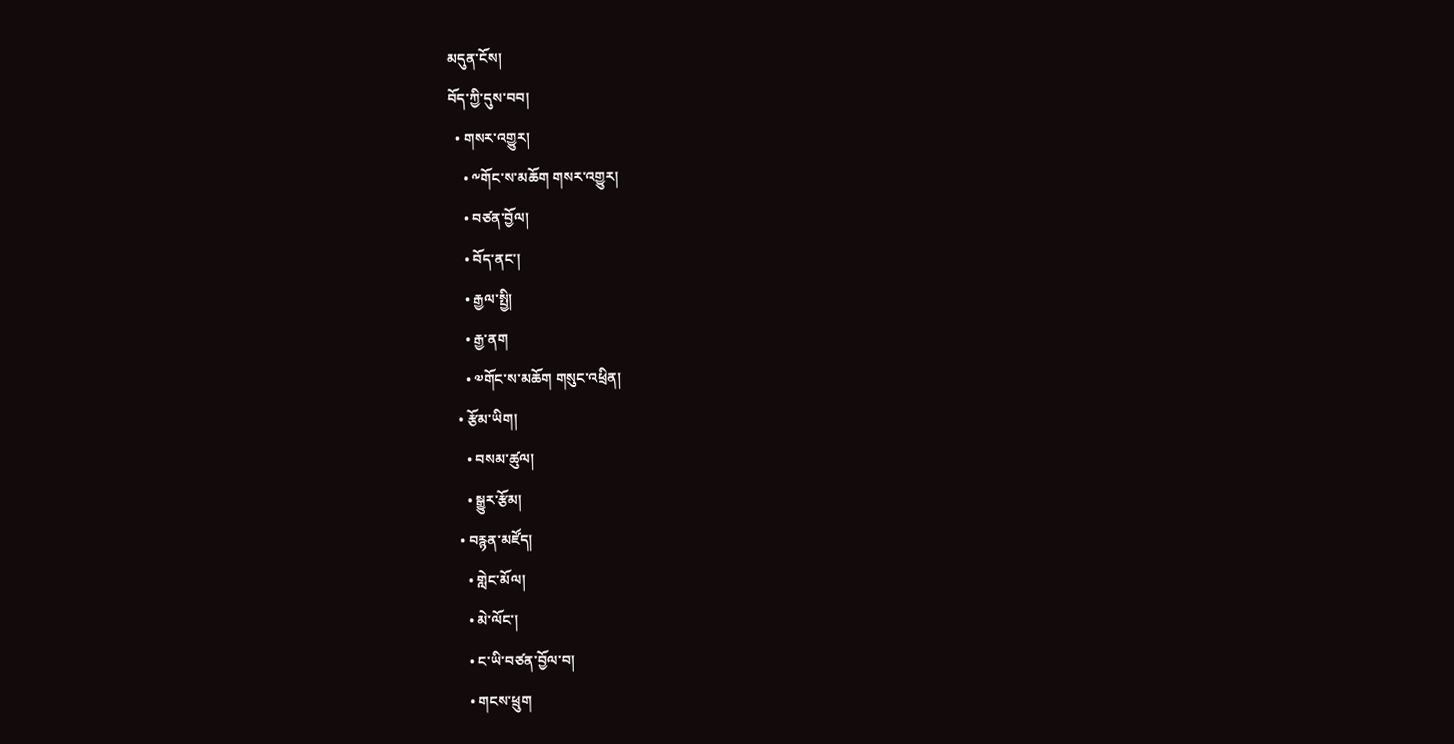མདུན་ངོས།
བོད་ཀྱི་དུས་བབ།
  • གསར་འགྱུར།
    • ༸གོང་ས་མཆོག གསར་འགྱུར།
    • བཙན་བྱོལ།
    • བོད་ནང་།
    • རྒྱལ་སྤྱི།
    • རྒྱ་ནག
    • ༧གོང་ས་མཆོག གསུང་འཕྲིན།
  • རྩོམ་ཡིག།
    • བསམ་ཚུལ།
    • སྒྱུར་རྩོམ།
  • བརྙན་མཛོད།
    • གླེང་མོལ།
    • མེ་ལོང་།
    • ང་ཡི་བཙན་བྱོལ་བ།
    • གངས་ཕྲུག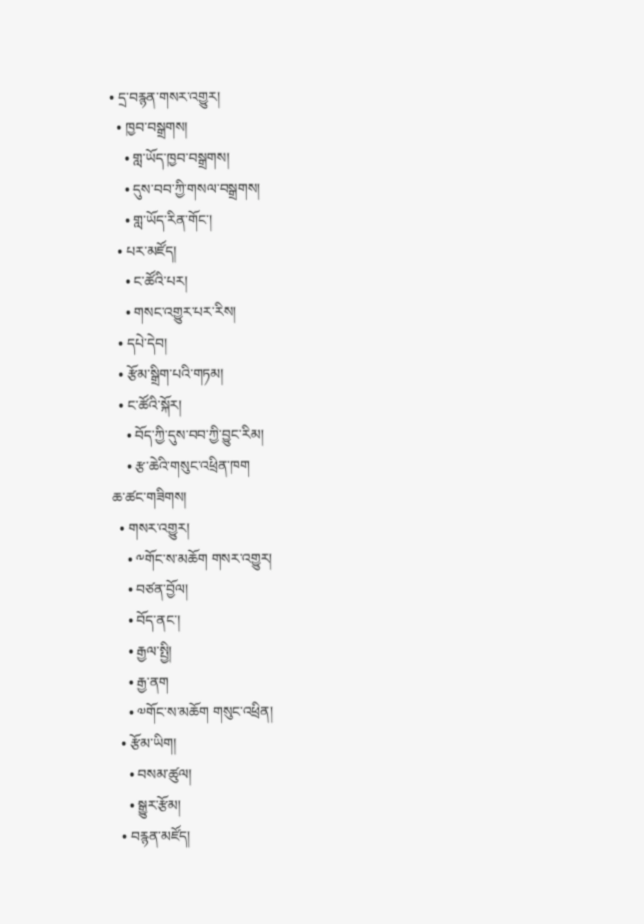• དྲ་བརྙན་གསར་འགྱུར།
  • ཁྱབ་བསྒྲགས།
    • གླ་ཡོད་ཁྱབ་བསྒྲགས།
    • དུས་བབ་ཀྱི་གསལ་བསྒྲགས།
    • གླ་ཡོད་རིན་གོང་།
  • པར་མཛོད།
    • ང་ཚོའི་པར།
    • གསང་འགྱུར་པར་རིས།
  • དཔེ་དེབ།
  • རྩོམ་སྒྲིག་པའི་གཏམ།
  • ང་ཚོའི་སྐོར།
    • བོད་ཀྱི་དུས་བབ་ཀྱི་བྱུང་རིམ།
    • རྩ་ཆེའི་གསུང་འཕྲིན་ཁག
ཆ་ཚང་གཟིགས།
  • གསར་འགྱུར།
    • ༸གོང་ས་མཆོག གསར་འགྱུར།
    • བཙན་བྱོལ།
    • བོད་ནང་།
    • རྒྱལ་སྤྱི།
    • རྒྱ་ནག
    • ༧གོང་ས་མཆོག གསུང་འཕྲིན།
  • རྩོམ་ཡིག།
    • བསམ་ཚུལ།
    • སྒྱུར་རྩོམ།
  • བརྙན་མཛོད།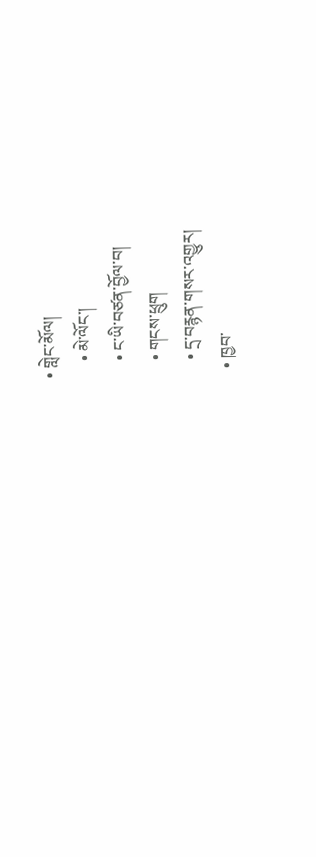• གླེང་མོལ།
    • མེ་ལོང་།
    • ང་ཡི་བཙན་བྱོལ་བ།
    • གངས་ཕྲུག
    • དྲ་བརྙན་གསར་འགྱུར།
  • ཁྱབ་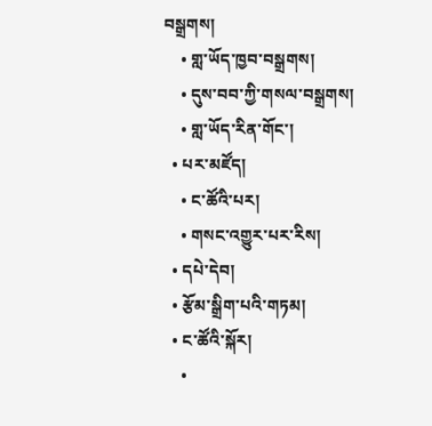བསྒྲགས།
    • གླ་ཡོད་ཁྱབ་བསྒྲགས།
    • དུས་བབ་ཀྱི་གསལ་བསྒྲགས།
    • གླ་ཡོད་རིན་གོང་།
  • པར་མཛོད།
    • ང་ཚོའི་པར།
    • གསང་འགྱུར་པར་རིས།
  • དཔེ་དེབ།
  • རྩོམ་སྒྲིག་པའི་གཏམ།
  • ང་ཚོའི་སྐོར།
    •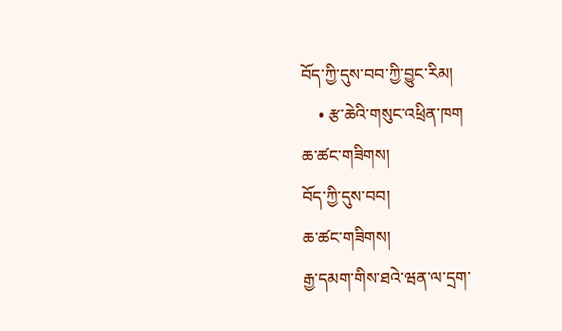བོད་ཀྱི་དུས་བབ་ཀྱི་བྱུང་རིམ།
    • རྩ་ཆེའི་གསུང་འཕྲིན་ཁག
ཆ་ཚང་གཟིགས།
བོད་ཀྱི་དུས་བབ།
ཆ་ཚང་གཟིགས།
རྒྱ་དམག་གིས་ཐའེ་ཝན་ལ་དྲག་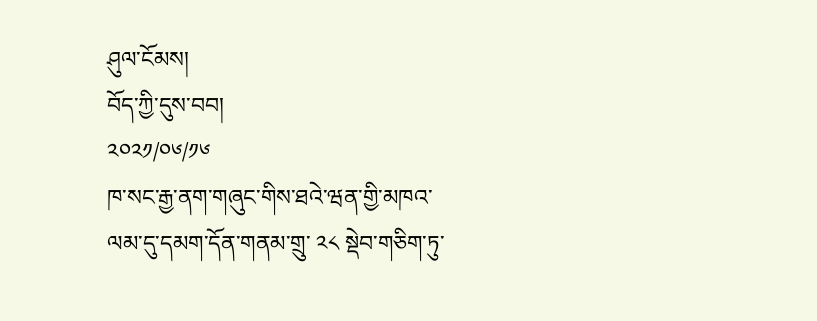ཤུལ་ངོམས།
བོད་ཀྱི་དུས་བབ།
༢༠༢༡/༠༦/༡༦
ཁ་སང་རྒྱ་ནག་གཞུང་གིས་ཐའེ་ཝན་གྱི་མཁའ་ལམ་དུ་དམག་དོན་གནམ་གྲུ་ ༢༨ སྡེབ་གཅིག་ཏུ་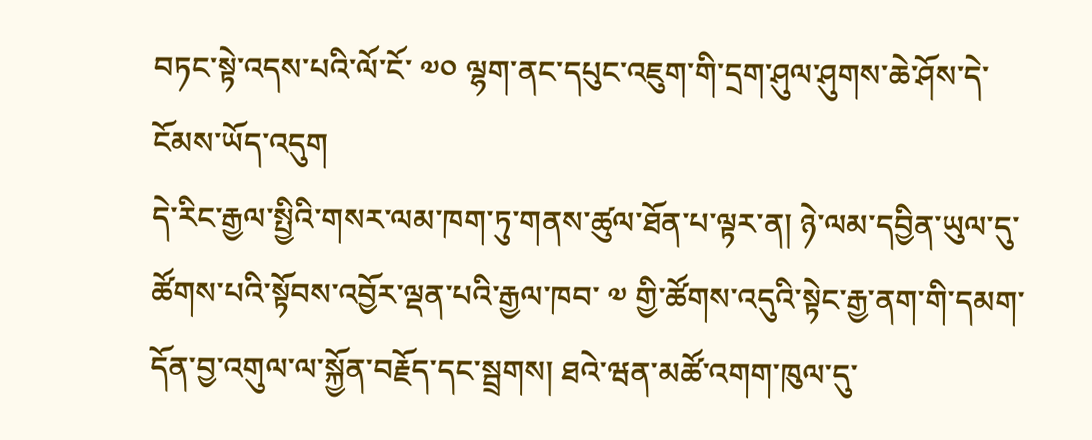བཏང་སྟེ་འདས་པའི་ལོ་ངོ་ ༧༠ ལྷག་ནང་དཔུང་འཇུག་གི་དྲག་ཤུལ་ཤུགས་ཆེ་ཤོས་དེ་ངོམས་ཡོད་འདུག
དེ་རིང་རྒྱལ་སྤྱིའི་གསར་ལམ་ཁག་ཏུ་གནས་ཚུལ་ཐོན་པ་ལྟར་ན། ཉེ་ལམ་དབྱིན་ཡུལ་དུ་ཚོགས་པའི་སྟོབས་འབྱོར་ལྡན་པའི་རྒྱལ་ཁབ་ ༧ གྱི་ཚོགས་འདུའི་སྟེང་རྒྱ་ནག་གི་དམག་དོན་བྱ་འགུལ་ལ་སྐྱོན་བརྗོད་དང་སྦྲགས། ཐའེ་ཝན་མཚོ་འགག་ཁུལ་དུ་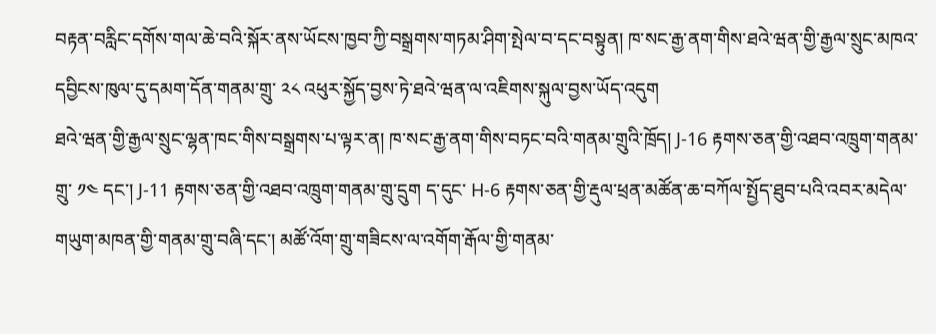བརྟན་བརླིང་དགོས་གལ་ཆེ་བའི་སྐོར་ནས་ཡོངས་ཁྱབ་ཀྱི་བསྒྲགས་གཏམ་ཤིག་སྤེལ་བ་དང་བསྟུན། ཁ་སང་རྒྱ་ནག་གིས་ཐའེ་ཝན་གྱི་རྒྱལ་སྲུང་མཁའ་དབྱིངས་ཁུལ་དུ་དམག་དོན་གནམ་གྲུ་ ༢༨ འཕུར་སྐྱོད་བྱས་ཏེ་ཐའེ་ཝན་ལ་འཇིགས་སྐུལ་བྱས་ཡོད་འདུག
ཐའེ་ཝན་གྱི་རྒྱལ་སྲུང་ལྷན་ཁང་གིས་བསྒྲགས་པ་ལྟར་ན། ཁ་སང་རྒྱ་ནག་གིས་བཏང་བའི་གནམ་གྲུའི་ཁྲོད། J-16 རྟགས་ཅན་གྱི་འཐབ་འཁྲུག་གནམ་གྲུ་ ༡༤ དང་། J-11 རྟགས་ཅན་གྱི་འཐབ་འཁྲུག་གནམ་གྲུ་དྲུག ད་དུང་ H-6 རྟགས་ཅན་གྱི་རྡུལ་ཕྲན་མཚོན་ཆ་བཀོལ་སྤྱོད་ཐུབ་པའི་འབར་མདེལ་གཡུག་མཁན་གྱི་གནམ་གྲུ་བཞི་དང་། མཚོ་འོག་གྲུ་གཟིངས་ལ་འགོག་རྒོལ་གྱི་གནམ་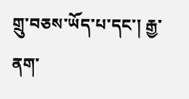གྲུ་བཅས་ཡོད་པ་དང་། རྒྱ་ནག་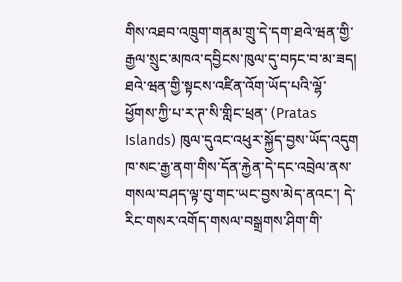གིས་འཐབ་འཁྲུག་གནམ་གྲུ་དེ་དག་ཐའེ་ཝན་གྱི་རྒྱལ་སྲུང་མཁའ་དབྱིངས་ཁུལ་དུ་བཏང་བ་མ་ཟད། ཐའེ་ཝན་གྱི་སྟངས་འཛིན་འོག་ཡོད་པའི་ལྷོ་ཕྱོགས་ཀྱི་པ་ར་ཊ་སི་གླིང་ཕྲན་ (Pratas Islands) ཁུལ་དུའང་འཕུར་སྐྱོད་བྱས་ཡོད་འདུག
ཁ་སང་རྒྱ་ནག་གིས་དོན་རྐྱེན་དེ་དང་འབྲེལ་ནས་གསལ་བཤད་ལྟ་བུ་གང་ཡང་བྱས་མེད་ནའང་། དེ་རིང་གསར་འགོད་གསལ་བསྒྲགས་ཤིག་གི་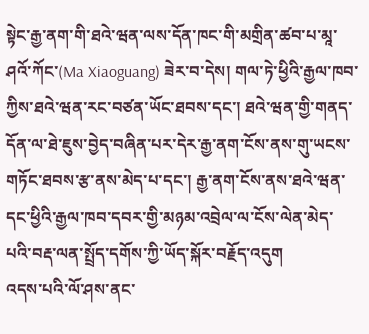སྟེང་རྒྱ་ནག་གི་ཐའེ་ཝན་ལས་དོན་ཁང་གི་མགྲིན་ཚབ་པ་མཱ་ཤའོ་ཀོང་(Ma Xiaoguang) ཟེར་བ་དེས། གལ་ཏེ་ཕྱིའི་རྒྱལ་ཁབ་ཀྱིས་ཐའེ་ཝན་རང་བཙན་ཡོང་ཐབས་དང་། ཐའེ་ཝན་གྱི་གནད་དོན་ལ་ཐེ་ཇུས་བྱེད་བཞིན་པར་དེར་རྒྱ་ནག་ངོས་ནས་གུ་ཡངས་གཏོང་ཐབས་རྩ་ནས་མེད་པ་དང་། རྒྱ་ནག་ངོས་ནས་ཐའེ་ཝན་དང་ཕྱིའི་རྒྱལ་ཁབ་དབར་གྱི་མཉམ་འབྲེལ་ལ་ངོས་ལེན་མེད་པའི་བརྡ་ལན་སྤྲོད་དགོས་ཀྱི་ཡོད་སྐོར་བརྗོད་འདུག
འདས་པའི་ལོ་ཤས་ནང་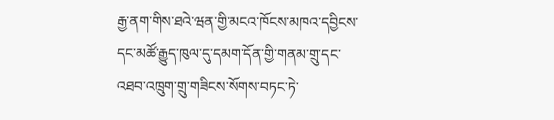རྒྱ་ནག་གིས་ཐའེ་ཝན་གྱི་མངའ་ཁོངས་མཁའ་དབྱིངས་དང་མཚོ་རྒྱུད་ཁུལ་དུ་དམག་དོན་གྱི་གནམ་གྲུ་དང་འཐབ་འཁྲུག་གྲུ་གཟིངས་སོགས་བཏང་ཏེ་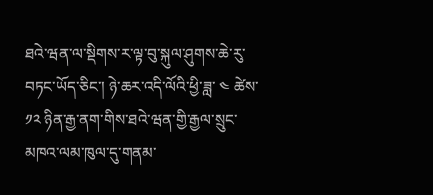ཐའེ་ཝན་ལ་སྡིགས་ར་ལྟ་བུ་སྐུལ་ཤུགས་ཆེ་རུ་བཏང་ཡོད་ཅིང་། ཉེ་ཆར་འདི་ལོའི་ཕྱི་ཟླ་ ༤ ཚེས་ ༡༢ ཉིན་རྒྱ་ནག་གིས་ཐའེ་ཝན་གྱི་རྒྱལ་སྲུང་མཁའ་ལམ་ཁུལ་དུ་གནམ་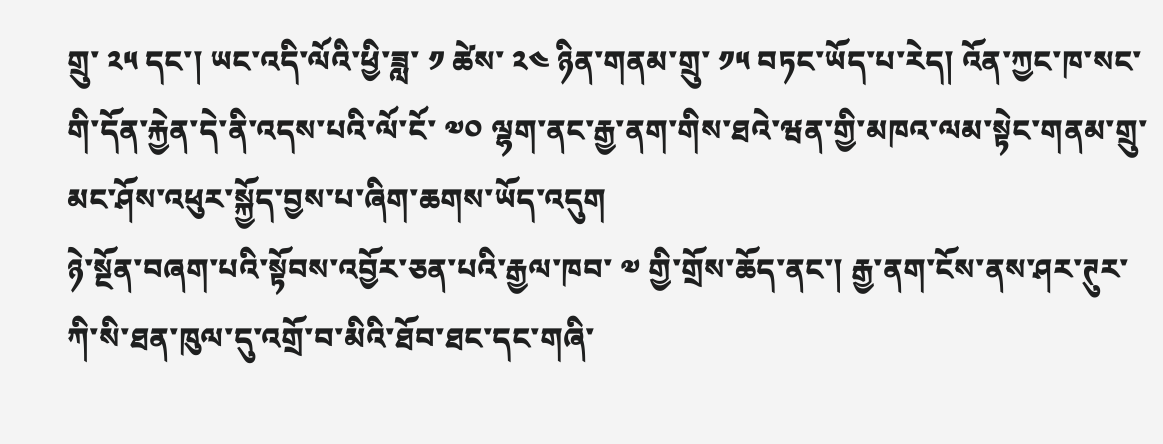གྲུ་ ༢༥ དང་། ཡང་འདི་ལོའི་ཕྱི་ཟླ་ ༡ ཚེས་ ༢༤ ཉིན་གནམ་གྲུ་ ༡༥ བཏང་ཡོད་པ་རེད། འོན་ཀྱང་ཁ་སང་གི་དོན་རྐྱེན་དེ་ནི་འདས་པའི་ལོ་ངོ་ ༧༠ ལྷག་ནང་རྒྱ་ནག་གིས་ཐའེ་ཝན་གྱི་མཁའ་ལམ་སྟེང་གནམ་གྲུ་མང་ཤོས་འཕུར་སྐྱོད་བྱས་པ་ཞིག་ཆགས་ཡོད་འདུག
ཉེ་སྔོན་བཞག་པའི་སྟོབས་འབྱོར་ཅན་པའི་རྒྱལ་ཁབ་ ༧ གྱི་གྲོས་ཆོད་ནང་། རྒྱ་ནག་ངོས་ནས་ཤར་ཊུར་ཀི་སི་ཐན་ཁུལ་དུ་འགྲོ་བ་མིའི་ཐོབ་ཐང་དང་གཞི་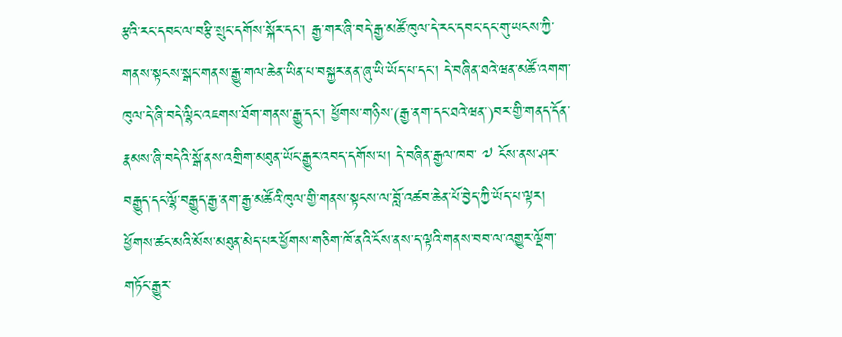རྩའི་རང་དབང་ལ་བརྩི་སྲུང་དགོས་སྐོར་དང་། རྒྱ་གར་ཞི་བདེ་རྒྱ་མཚོ་ཁུལ་དེ་རང་དབང་དང་གུ་ཡངས་ཀྱི་གནས་སྟངས་སྒང་གནས་རྒྱུ་གལ་ཆེན་ཡིན་པ་བསྐྱར་ནན་ཞུ་ཡི་ཡོད་པ་དང་། དེ་བཞིན་ཐའེ་ཝན་མཚོ་འགག་ཁུལ་དེ་ཞི་བདེ་ལྷིང་འཇགས་ཐོག་གནས་རྒྱུ་དང་། ཕྱོགས་གཉིས་(རྒྱ་ནག་དང་ཐའེ་ཝན་)བར་གྱི་གནད་དོན་རྣམས་ཞི་བདེའི་སྒོ་ནས་འགྲིག་མཐུན་ཡོང་རྒྱུར་འབད་དགོས་པ། དེ་བཞིན་རྒྱལ་ཁབ་ ༧ ངོས་ནས་ཤར་བརྒྱུད་དང་ལྷོ་བརྒྱུད་རྒྱ་ནག་རྒྱ་མཚོའི་ཁུལ་གྱི་གནས་སྟངས་ལ་བློ་འཚབ་ཆེན་པོ་བྱེད་ཀྱི་ཡོད་པ་ལྟར། ཕྱོགས་ཚང་མའི་མོས་མཐུན་མེད་པར་ཕྱོགས་གཅིག་ཁོ་ནའི་ངོས་ནས་ད་ལྟའི་གནས་བབ་ལ་འགྱུར་ལྡོག་གཏོང་རྒྱུར་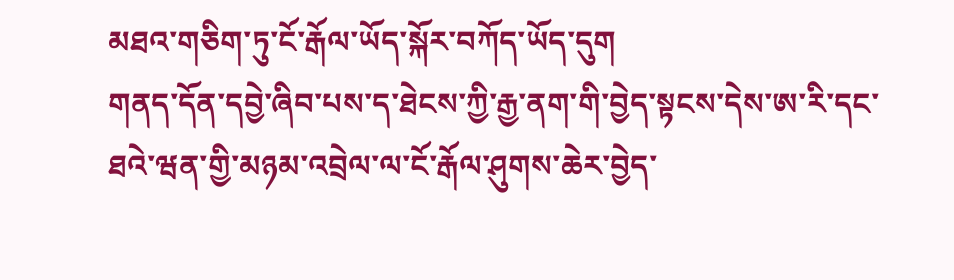མཐའ་གཅིག་ཏུ་ངོ་རྒོལ་ཡོད་སྐོར་བཀོད་ཡོད་དུག
གནད་དོན་དབྱེ་ཞིབ་པས་ད་ཐེངས་ཀྱི་རྒྱ་ནག་གི་བྱེད་སྟངས་དེས་ཨ་རི་དང་ཐའེ་ཝན་གྱི་མཉམ་འབྲེལ་ལ་ངོ་རྒོལ་ཤུགས་ཆེར་བྱེད་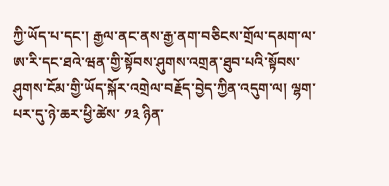ཀྱི་ཡོད་པ་དང་། རྒྱལ་ནང་ནས་རྒྱ་ནག་བཅིངས་གྲོལ་དམག་ལ་ཨ་རི་དང་ཐའེ་ཝན་གྱི་སྟོབས་ཤུགས་འགྲན་ཐུབ་པའི་སྟོབས་ཤུགས་ངོམ་གྱི་ཡོད་སྐོར་འགྲེལ་བརྗོད་བྱེད་ཀྱིན་འདུག་ལ། ལྷག་པར་དུ་ཉེ་ཆར་ཕྱི་ཚེས་ ༡༣ ཉིན་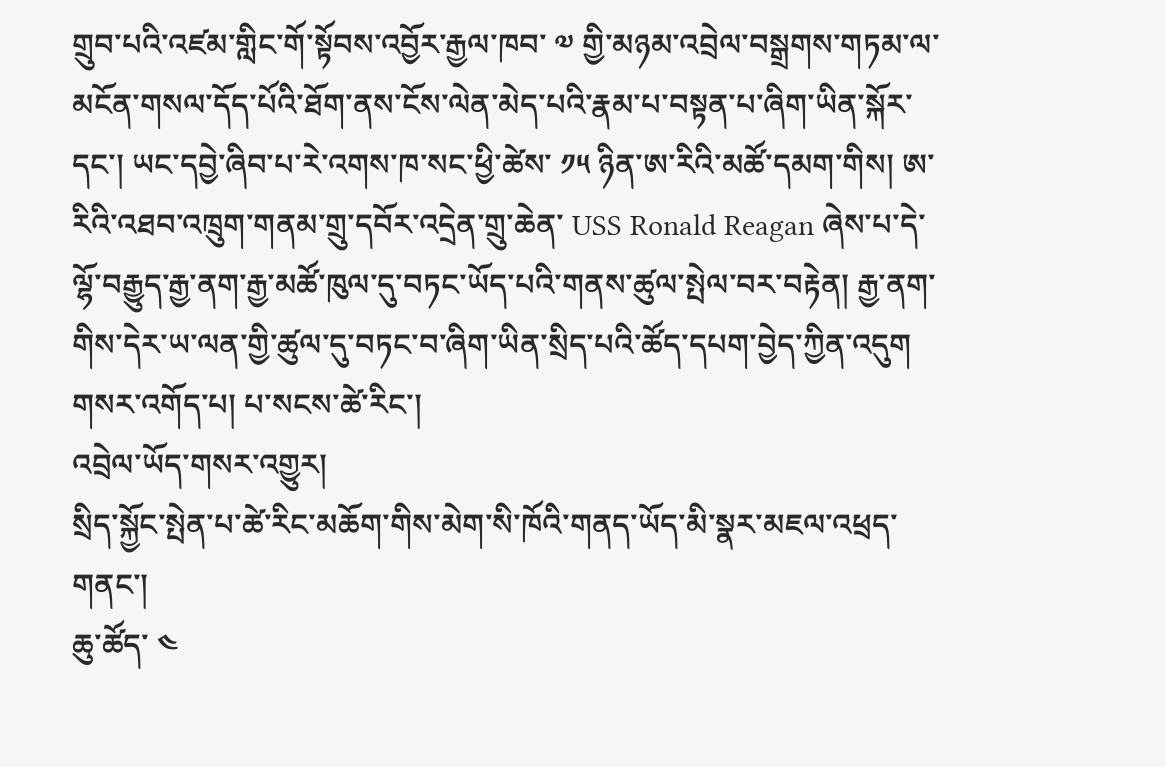གྲུབ་པའི་འཛམ་གླིང་གོ་སྟོབས་འབྱོར་རྒྱལ་ཁབ་ ༧ གྱི་མཉམ་འབྲེལ་བསྒྲགས་གཏམ་ལ་མངོན་གསལ་དོད་པོའི་ཐོག་ནས་ངོས་ལེན་མེད་པའི་རྣམ་པ་བསྟན་པ་ཞིག་ཡིན་སྐོར་དང་། ཡང་དབྱེ་ཞིབ་པ་རེ་འགས་ཁ་སང་ཕྱི་ཚེས་ ༡༥ ཉིན་ཨ་རིའི་མཚོ་དམག་གིས། ཨ་རིའི་འཐབ་འཁྲུག་གནམ་གྲུ་དབོར་འདྲེན་གྲུ་ཆེན་ USS Ronald Reagan ཞེས་པ་དེ་ལྷོ་བརྒྱུད་རྒྱ་ནག་རྒྱ་མཚོ་ཁུལ་དུ་བཏང་ཡོད་པའི་གནས་ཚུལ་སྤེལ་བར་བརྟེན། རྒྱ་ནག་གིས་དེར་ཡ་ལན་གྱི་ཚུལ་དུ་བཏང་བ་ཞིག་ཡིན་སྲིད་པའི་ཚོད་དཔག་བྱེད་ཀྱིན་འདུག
གསར་འགོད་པ། པ་སངས་ཚེ་རིང་།
འབྲེལ་ཡོད་གསར་འགྱུར།
སྲིད་སྐྱོང་སྤེན་པ་ཚེ་རིང་མཆོག་གིས་མེག་སི་ཁོའི་གནད་ཡོད་མི་སྣར་མཇལ་འཕྲད་གནང་།
ཆུ་ཚོད་ ༤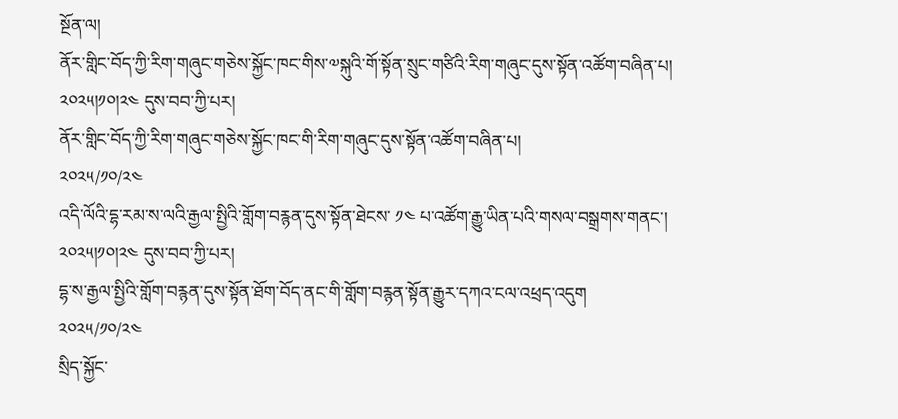སྔོན་ལ།
ནོར་གླིང་བོད་ཀྱི་རིག་གཞུང་གཅེས་སྐྱོང་ཁང་གིས་༧སྐུའི་གོ་སྟོན་སྲུང་གཙིའི་རིག་གཞུང་དུས་སྟོན་འཚོག་བཞིན་པ། ༢༠༢༥།༡༠།༢༤ དུས་བབ་ཀྱི་པར།
ནོར་གླིང་བོད་ཀྱི་རིག་གཞུང་གཅེས་སྐྱོང་ཁང་གི་རིག་གཞུང་དུས་སྟོན་འཚོག་བཞིན་པ།
༢༠༢༥/༡༠/༢༤
འདི་ལོའི་དྷ་རམ་ས་ལའི་རྒྱལ་སྤྱིའི་གློག་བརྙན་དུས་སྟོན་ཐེངས་ ༡༤ པ་འཚོག་རྒྱུ་ཡིན་པའི་གསལ་བསྒྲགས་གནང་། ༢༠༢༥།༡༠།༢༤ དུས་བབ་ཀྱི་པར།
དྷ་ས་རྒྱལ་སྤྱིའི་གློག་བརྙན་དུས་སྟོན་ཐོག་བོད་ནང་གི་གློག་བརྙན་སྟོན་རྒྱུར་དཀའ་ངལ་འཕྲད་འདུག
༢༠༢༥/༡༠/༢༤
སྲིད་སྐྱོང་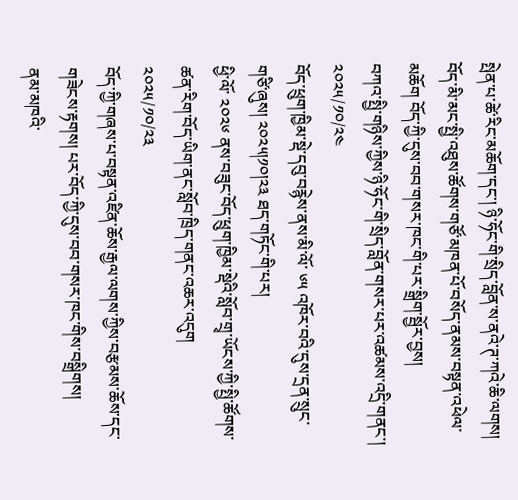སྤེན་པ་ཚེ་རིང་མཆོག་དང་། ཉི་ཧོང་གི་སྲིད་བློན་ས་ནའེ་ཊ་ཀའེ་ཆི་ལགས། བོད་མི་མང་སྤྱི་འཐུས་ཚོགས་གཙོ་མཁན་པོ་བསོད་ནམས་བསྟན་འཕེལ་མཆོག བོད་ཀྱི་དུས་བབ་གསར་ཁང་གི་པར་སྒྲིག་སྦྱོར་བྱས།
བཀའ་སྤྱི་གཉིས་ཀྱིས་ཉི་ཧོང་གི་སྲིད་བློན་གསར་པར་འཚམས་འདྲི་གནང་།
༢༠༢༥/༡༠/༢༤
བོད་ཕྲུག་ཁྱིམ་སྡེ་དབུ་བརྙེས་ནས་མི་ལོ་ ༦༥ འཁོར་བའི་དུས་དྲན་སྲུང་གཙི་ཞུས། ༢༠༢༥།༡༠།༢༣ ཐད་གཏོང་གི་པར།
ཕྱི་ལོ་ ༢༠༢༦ ནས་བཟུང་བོད་ཕྲུག་ཁྱིམ་སྡེའི་སློབ་གྲྭ་ཡོངས་ཀྱི་སྤྱི་ཚོགས་ཚན་རིག་བོད་ཡིག་ནང་སློབ་ཁྲིད་གནང་འཆར་འདུག
༢༠༢༥/༡༠/༢༣
བོད་ཀྱི་གཞས་པ་བསྟན་འཛིན་ཆོས་རྒྱལ་ལགས་ཀྱིས་བརྩམས་ཆོས་དང་གཟེངས་རྟགས། པར་བོད་ཀྱི་དུས་བབ་གསར་ཁང་གིས་བསྒྲིགས།
ནམ་མཁའི་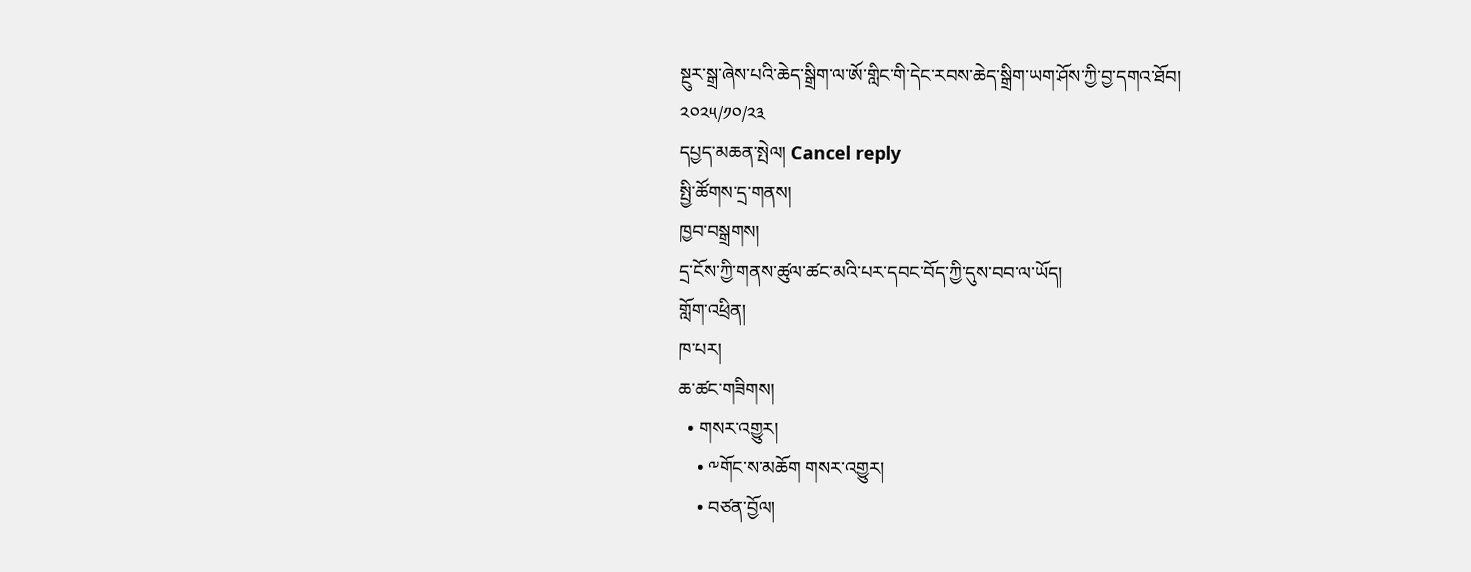སྔུར་སྒྲ་ཞེས་པའི་ཆེད་སྒྲིག་ལ་ཨོ་གླིང་གི་དེང་རབས་ཆེད་སྒྲིག་ཡག་ཤོས་ཀྱི་བྱ་དགའ་ཐོབ།
༢༠༢༥/༡༠/༢༣
དཔྱད་མཆན་སྤེལ། Cancel reply
སྤྱི་ཚོགས་དྲ་གནས།
ཁྱབ་བསྒྲགས།
དྲ་ངོས་ཀྱི་གནས་ཚུལ་ཚང་མའི་པར་དབང་བོད་ཀྱི་དུས་བབ་ལ་ཡོད།
གློག་འཕྲིན།
ཁ་པར།
ཆ་ཚང་གཟིགས།
  • གསར་འགྱུར།
    • ༸གོང་ས་མཆོག གསར་འགྱུར།
    • བཙན་བྱོལ།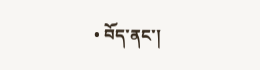• བོད་ནང་།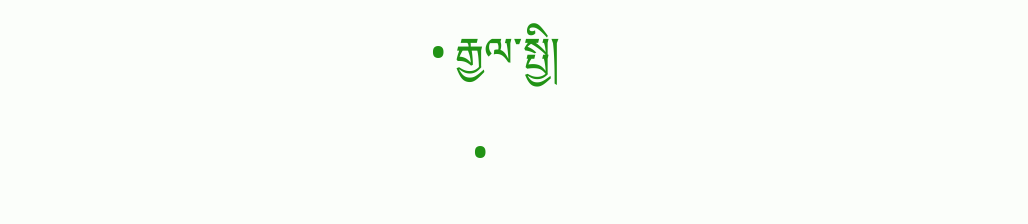• རྒྱལ་སྤྱི།
    •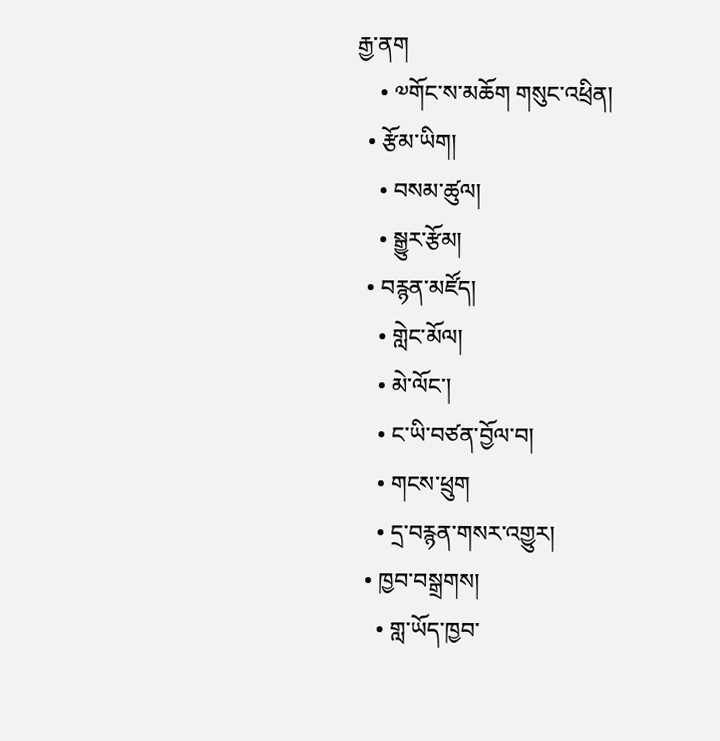རྒྱ་ནག
    • ༧གོང་ས་མཆོག གསུང་འཕྲིན།
  • རྩོམ་ཡིག།
    • བསམ་ཚུལ།
    • སྒྱུར་རྩོམ།
  • བརྙན་མཛོད།
    • གླེང་མོལ།
    • མེ་ལོང་།
    • ང་ཡི་བཙན་བྱོལ་བ།
    • གངས་ཕྲུག
    • དྲ་བརྙན་གསར་འགྱུར།
  • ཁྱབ་བསྒྲགས།
    • གླ་ཡོད་ཁྱབ་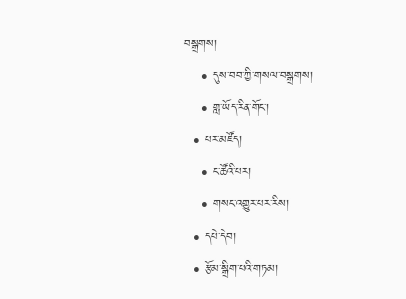བསྒྲགས།
    • དུས་བབ་ཀྱི་གསལ་བསྒྲགས།
    • གླ་ཡོད་རིན་གོང་།
  • པར་མཛོད།
    • ང་ཚོའི་པར།
    • གསང་འགྱུར་པར་རིས།
  • དཔེ་དེབ།
  • རྩོམ་སྒྲིག་པའི་གཏམ།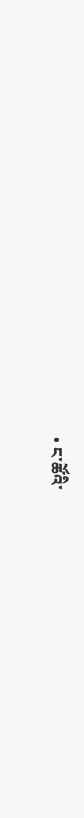• ང་ཚོའི་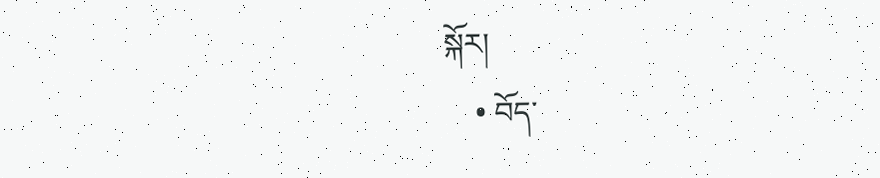སྐོར།
    • བོད་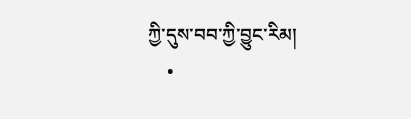ཀྱི་དུས་བབ་ཀྱི་བྱུང་རིམ།
    •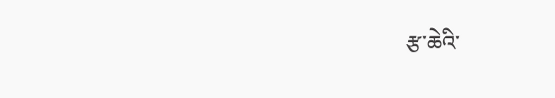རྩ་ཆེའི་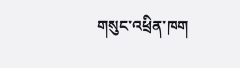གསུང་འཕྲིན་ཁག